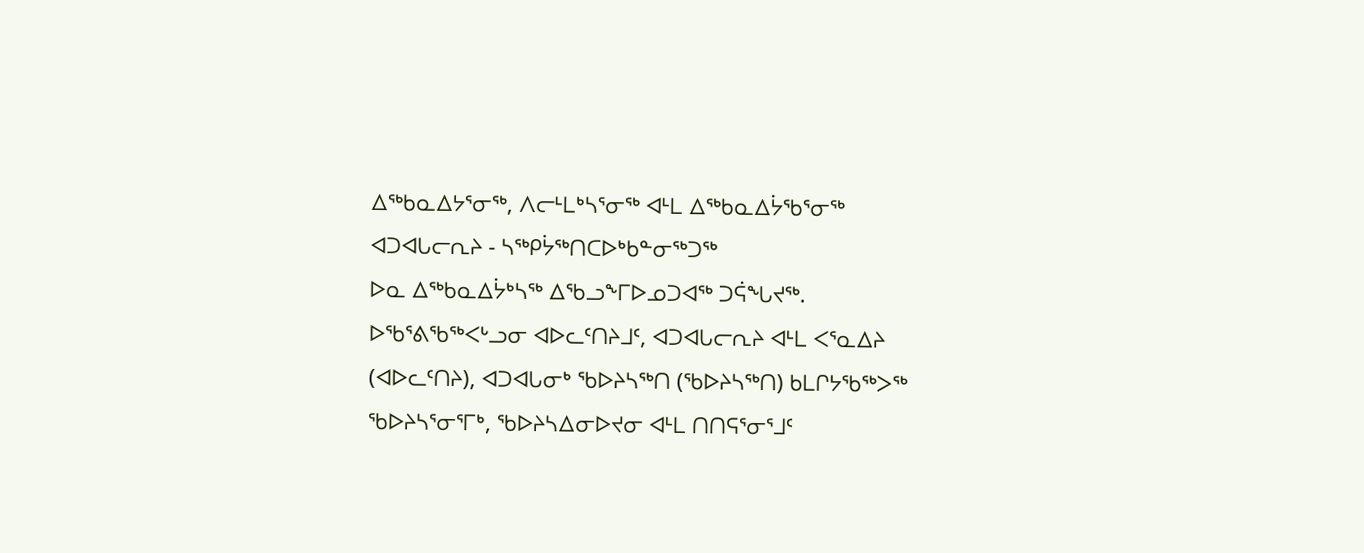ᐃᖅᑲᓇᐃᔭᕐᓂᖅ, ᐱᓕᒻᒪᒃᓴᕐᓂᖅ ᐊᒻᒪ ᐃᖅᑲᓇᐃᔮᖃᕐᓂᖅ
ᐊᑐᐊᒐᓕᕆᔨ - ᓴᖅᑭᔮᖅᑎᑕᐅᒃᑲᓐᓂᖅᑐᖅ
ᐅᓇ ᐃᖅᑲᓇᐃᔮᒃᓴᖅ ᐃᖃᓗᖕᒥᐅᓄᑐᐊᖅ ᑐᕌᖓᔪᖅ.
ᐅᖃᕐᕕᖃᖅᐸᒡᓗᓂ ᐊᐅᓚᑦᑎᔨᒧᑦ, ᐊᑐᐊᒐᓕᕆᔨ ᐊᒻᒪ ᐸᕐᓇᐃᔨ (ᐊᐅᓚᑦᑎᔨ), ᐊᑐᐊᒐᓂᒃ ᖃᐅᔨᓴᖅᑎ (ᖃᐅᔨᓴᖅᑎ) ᑲᒪᒋᔭᖃᖅᐳᖅ ᖃᐅᔨᓴᕐᓂᕐᒥᒃ, ᖃᐅᔨᓴᐃᓂᐅᔪᓂ ᐊᒻᒪ ᑎᑎᕋᕐᓂᕐᒧᑦ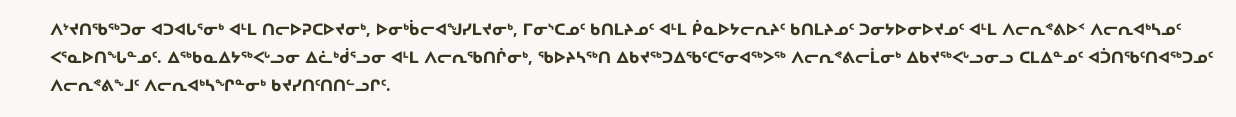ᐱᔾᔪᑎᖃᖅᑐᓂ ᐊᑐᐊᒐᕐᓂᒃ ᐊᒻᒪ ᑎᓕᐅᕈᑕᐅᔪᓂᒃ, ᐅᓂᒃᑳᓕᐊᖑᓯᒪᔪᓂᒃ, ᒥᓂᔅᑕᓄᑦ ᑲᑎᒪᔨᓄᑦ ᐊᒻᒪ ᑮᓇᐅᔭᓕᕆᔨᑦ ᑲᑎᒪᔨᓄᑦ ᑐᓂᔭᐅᓂᐅᔪᓄᑦ ᐊᒻᒪ ᐱᓕᕆᕝᕕᐅᑉ ᐱᓕᕆᐊᒃᓴᓄᑦ ᐸᕐᓇᐅᑎᖓᓐᓄᑦ. ᐃᖅᑲᓇᐃᔭᖅᐸᒡᓗᓂ ᐃᓛᒃᑰᕐᓗᓂ ᐊᒻᒪ ᐱᓕᕆᖃᑎᒌᓂᒃ, ᖃᐅᔨᓴᖅᑎ ᐃᑲᔪᖅᑐᐃᖃᑦᑕᕐᓂᐊᖅᐳᖅ ᐱᓕᕆᕝᕕᓕᒫᓂᒃ ᐃᑲᔪᖅᐸᒡᓗᓂᓗ ᑕᒪᐃᓐᓄᑦ ᐊᑑᑎᖃᑦᑎᐊᖅᑐᓄᑦ ᐱᓕᕆᕝᕕᖕᒧᑦ ᐱᓕᕆᐊᒃᓴᖏᓐᓂᒃ ᑲᔪᓯᑎᑦᑎᑎᓪᓗᒋᑦ.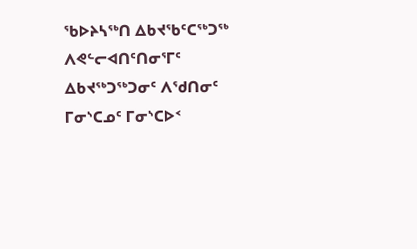ᖃᐅᔨᓴᖅᑎ ᐃᑲᔪᖃᑦᑕᖅᑐᖅ ᐱᕙᓪᓕᐊᑎᑦᑎᓂᕐᒥᑦ ᐃᑲᔪᖅᑐᖅᑐᓂᑦ ᐱᖁᑎᓂᑦ ᒥᓂᔅᑕᓄᑦ ᒥᓂᔅᑕᐅᑉ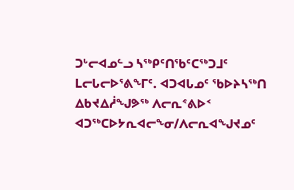ᑐᒡᓕᐊᓄᓪᓗ ᓴᖅᑭᑦᑎᖃᑦᑕᖅᑐᒧᑦ ᒪᓕᒐᓕᐅᕐᕕᖕᒥᑦ. ᐊᑐᐊᒐᓄᑦ ᖃᐅᔨᓴᖅᑎ ᐃᑲᔪᐃᓲᖑᕗᖅ ᐱᓕᕆᕝᕕᐅᑉ ᐊᑐᖅᑕᐅᔭᕆᐊᓕᖕᓂ/ᐱᓕᕆᐊᖑᔪᓄᑦ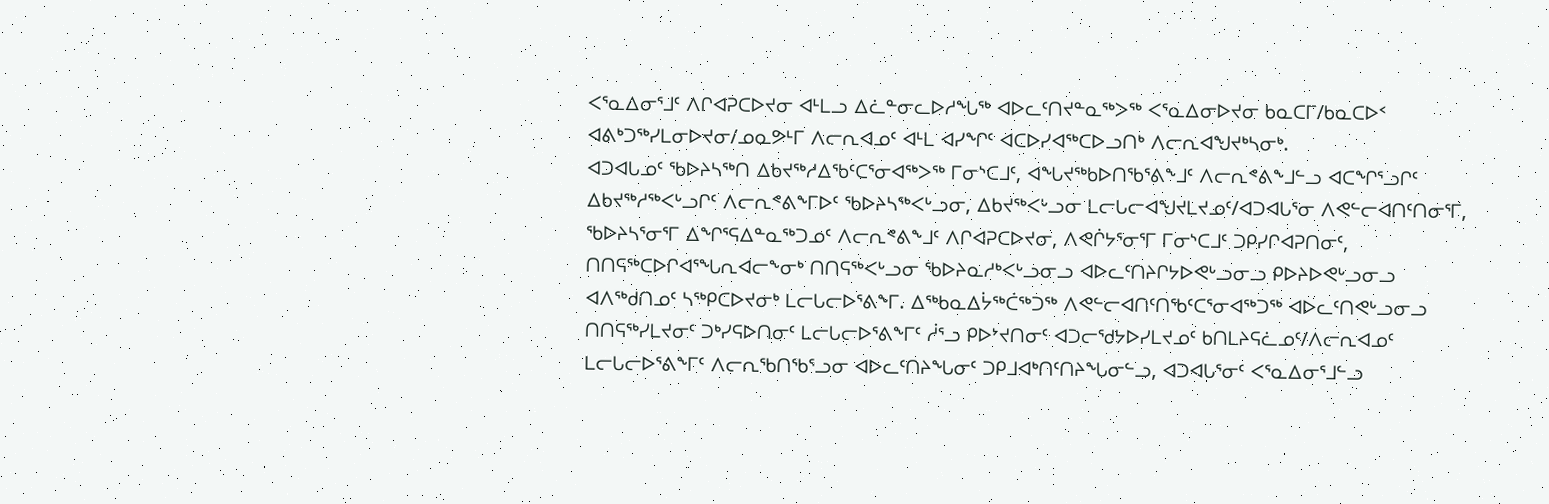ᐸᕐᓇᐃᓂᕐᒧᑦ ᐱᒋᐊᕈᑕᐅᔪᓂ ᐊᒻᒪᓗ ᐃᓛᓐᓂᓚᐅᓱᖓᖅ ᐊᐅᓚᑦᑎᔪᓐᓇᖅᐳᖅ ᐸᕐᓇᐃᓂᐅᔪᓂ ᑲᓇᑕᒥ/ᑲᓇᑕᐅᑉ ᐊᕕᒃᑐᖅᓯᒪᓂᐅᔪᓂ/ᓄᓇᕗᒻᒥ ᐱᓕᕆᐊᓄᑦ ᐊᒻᒪ ᐊᓯᖏᑦ ᐊᑕᐅᓯᐊᖅᑕᐅᓗᑎᒃ ᐱᓕᕆᐊᖑᔪᒃᓴᓂᒃ.
ᐊᑐᐊᒐᓄᑦ ᖃᐅᔨᓴᖅᑎ ᐃᑲᔪᖅᓱᐃᖃᑦᑕᕐᓂᐊᖅᐳᖅ ᒥᓂᔅᑕᒧᑦ, ᐊᖓᔪᖅᑲᐅᑎᖃᕐᕕᖕᒧᑦ ᐱᓕᕆᕝᕕᖕᒧᓪᓗ ᐊᑕᖏᕐᓗᒋᑦ ᐃᑲᔪᖅᓱᖅᐸᒡᓗᒋᑦ ᐱᓕᕆᕝᕕᖕᒥᐅᑦ ᖃᐅᔨᓴᖅᐸᒡᓗᓂ, ᐃᑲᔪᖅᐸᒡᓗᓂ ᒪᓕᒐᓕᐊᖑᔪᒪᔪᓄᑦ/ᐊᑐᐊᒐᕐᓂ ᐱᕙᓪᓕᐊᑎᑦᑎᓂᕐᒥ, ᖃᐅᔨᓴᕐᓂᕐᒥ ᐃᖏᕐᕋᐃᓐᓇᖅᑐᓄᑦ ᐱᓕᕆᕝᕕᖕᒧᑦ ᐱᒋᐊᕈᑕᐅᔪᓂ, ᐱᕙᒌᔭᕐᓂᕐᒥ ᒥᓂᔅᑕᒧᑦ ᑐᑭᓯᒋᐊᕈᑎᓂᑦ, ᑎᑎᕋᖅᑕᐅᒋᐊᕐᖓᕆᐊᓕᖕᓂᒃ ᑎᑎᕋᖅᐸᒡᓗᓂ ᖃᐅᔨᓇᓱᒃᐸᒡᓗᓂᓗ ᐊᐅᓚᑦᑎᔨᒋᔭᐅᕙᒡᓗᓂᓗ ᑭᐅᔨᐅᕙᒡᓗᓂᓗ ᐊᐱᖅᑯᑎᓄᑦ ᓴᖅᑭᑕᐅᔪᓂᒃ ᒪᓕᒐᓕᐅᕐᕕᖕᒥ. ᐃᖅᑲᓇᐃᔮᖅᑖᖅᑐᖅ ᐱᕙᓪᓕᐊᑎᑦᑎᖃᑦᑕᕐᓂᐊᖅᑐᖅ ᐊᐅᓚᑦᑎᕙᒡᓗᓂᓗ ᑎᑎᕋᖅᓯᒪᔪᓂᑦ ᑐᒃᓯᕋᐅᑎᓂᑦ ᒪᓕᒐᓕᐅᕐᕕᖕᒥᑦ ᓲᕐᓗ ᑭᐅᔾᔪᑎᓂᑦ ᐊᑐᓕᖁᔭᐅᓯᒪᔪᓄᑦ ᑲᑎᒪᔨᕋᓛᓄᑦ/ᐱᓕᕆᐊᓄᑦ ᒪᓕᒐᓕᐅᕐᕕᖕᒥᑦ ᐱᓕᕆᖃᑎᖃᕐᓗᓂ ᐊᐅᓚᑦᑎᔨᖓᓂᑦ ᑐᑭᒧᐊᒃᑎᑦᑎᔨᖓᓂᓪᓗ, ᐊᑐᐊᒐᕐᓂᑦ ᐸᕐᓇᐃᓂᕐᒧᓪᓗ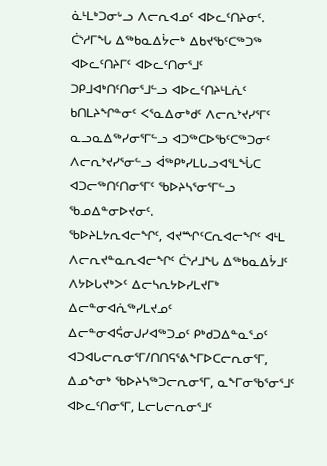ᓈᒻᒪᒃᑐᓂᒡᓗ ᐱᓕᕆᐊᓄᑦ ᐊᐅᓚᑦᑎᔨᓂᑦ. ᑖᔅᓱᒥᖓ ᐃᖅᑲᓇᐃᔮᓕᒃ ᐃᑲᔪᖃᑦᑕᖅᑐᖅ ᐊᐅᓚᑦᑎᔨᒥᑦ ᐊᐅᓚᑦᑎᓂᕐᒧᑦ ᑐᑭᒧᐊᒃᑎᑦᑎᓂᕐᒧᓪᓗ ᐊᐅᓚᑦᑎᔨᒻᒪᕇᑦ ᑲᑎᒪᔨᖏᓐᓂᑦ ᐸᕐᓇᐃᓂᒃᑯᑦ ᐱᓕᕆᔾᔪᓯᕐᒥᑦ ᓇᓗᓇᐃᖅᓯᓂᕐᒥᓪᓗ ᐊᑐᖅᑕᐅᖃᑦᑕᖅᑐᓂᑦ ᐱᓕᕆᔾᔪᓯᕐᓂᓪᓗ ᐋᖅᑭᒃᓯᒪᒐᓗᐊᕐᒪᖔᑕ ᐊᑐᓕᖅᑎᑦᑎᓂᕐᒥᑦ ᖃᐅᔨᓴᕐᓂᕐᒥᓪᓗ ᖃᓄᐃᓐᓂᐅᔪᓂᑦ.
ᖃᐅᔨᒪᔭᕆᐊᓕᖏᑦ, ᐊᔪᙱᑦᑕᕆᐊᓕᖏᑦ ᐊᒻᒪ ᐱᓕᕆᔪᓐᓇᕆᐊᓕᖏᑦ ᑖᔅᓱᒧᖓ ᐃᖅᑲᓇᐃᔮᒧᑦ ᐱᔭᐅᒐᔪᒃᐳᑦ ᐃᓕᓴᕆᔭᐅᓯᒪᔪᒥᒃ
ᐃᓕᓐᓂᐊᕇᖅᓯᒪᔪᓄᑦ ᐃᓕᓐᓂᐊᕌᓂᒍᓯᐊᖅᑐᓄᑦ ᑭᒃᑯᑐᐃᓐᓇᕐᓄᑦ ᐊᑐᐊᒐᓕᕆᓂᕐᒥ/ᑎᑎᕋᕐᕕᖕᒥᐅᑕᓕᕆᓂᕐᒥ, ᐃᓄᖕᓂᒃ ᖃᐅᔨᓴᖅᑐᓕᕆᓂᕐᒥ, ᓇᖕᒥᓂᖃᕐᓂᕐᒧᑦ ᐊᐅᓚᑦᑎᓂᕐᒥ, ᒪᓕᒐᓕᕆᓂᕐᒧᑦ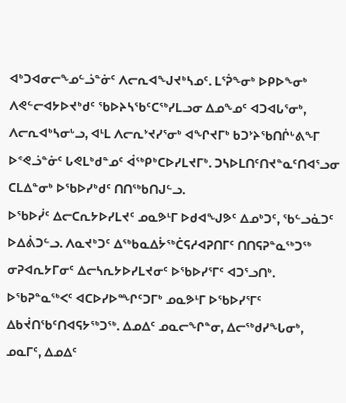ᐊᒃᑐᐊᓂᓕᖕᓄᓪᓘᓐᓃᑦ ᐱᓕᕆᐊᖑᔪᒃᓴᓄᑦ. ᒪᕐᕉᖕᓂᒃ ᐅᑭᐅᖕᓂᒃ ᐱᕙᓪᓕᐊᔭᐅᔪᒃᑯᑦ ᖃᐅᔨᓴᖃᑦᑕᖅᓯᒪᓗᓂ ᐃᓄᖕᓄᑦ ᐊᑐᐊᒐᕐᓂᒃ, ᐱᓕᕆᐊᒃᓴᓂᒡᓗ, ᐊᒻᒪ ᐱᓕᕆᔾᔪᓯᕐᓂᒃ ᐊᖏᔪᒥᒃ ᑲᑐᔾᔨᖃᑎᒌᒡᕕᖕᒥ ᐅᕝᕙᓘᓐᓃᑦ ᒐᕙᒪᒃᑯᓐᓄᑦ ᐋᖅᑭᒃᑕᐅᓯᒪᔪᒥᒃ. ᑐᓴᐅᒪᑎᑦᑎᔪᓐᓇᑦᑎᐊᕐᓗᓂ ᑕᒪᐃᓐᓂᒃ ᐅᖃᐅᓯᒃᑯᑦ ᑎᑎᖅᑲᑎᒍᓪᓗ.
ᐅᖃᐅᓰᑦ ᐃᓕᑕᕆᔭᐅᓯᒪᔪᑦ ᓄᓇᕗᒻᒥ ᐅᑯᐊᖑᕗᑦ ᐃᓄᒃᑐᑦ, ᖃᓪᓗᓈᑐᑦ ᐅᐃᕖᑐᓪᓗ. ᐱᓇᔪᒃᑐᑦ ᐃᖅᑲᓇᐃᔮᖅᑖᕋᓱᐊᕈᑎᒥᑦ ᑎᑎᕋᕈᓐᓇᖅᑐᖅ ᓂᕈᐊᕆᔭᒥᓂᑦ ᐃᓕᓴᕆᔭᐅᓯᒪᔪᓂᑦ ᐅᖃᐅᓯᕐᒥᑦ ᐊᑐᕐᓗᑎᒃ. ᐅᖃᕈᓐᓇᖅᐸᑦ ᐊᑕᐅᓯᐅᙱᑦᑐᒥᒃ ᓄᓇᕗᒻᒥ ᐅᖃᐅᓯᕐᒥᑦ ᐃᑲᔫᑎᖃᑦᑎᐊᕋᔭᖅᑐᖅ. ᐃᓄᐃᑦ ᓄᓇᓕᖏᓐᓂ, ᐃᓕᖅᑯᓯᖓᓂᒃ, ᓄᓇᒥᑦ, ᐃᓄᐃᑦ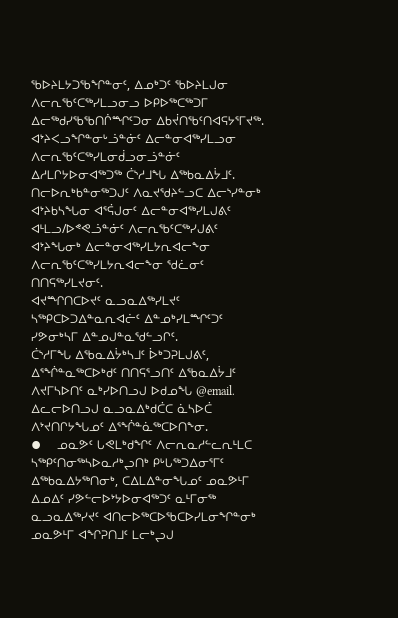ᖃᐅᔨᒪᔭᑐᖃᖏᓐᓂᑦ, ᐃᓄᒃᑐᑦ ᖃᐅᔨᒪᒍᓂ ᐱᓕᕆᖃᑦᑕᖅᓯᒪᓗᓂᓗ ᐅᑭᐅᖅᑕᖅᑐᒥ ᐃᓕᖅᑯᓯᖃᖃᑎᒌᙱᑦᑐᓂ ᐃᑲᔫᑎᖃᑦᑎᐊᕋᔭᕐᒥᔪᖅ.
ᐊᔾᔨᐸᓗᖏᓐᓂᒡᓘᓐᓃᑦ ᐃᓕᓐᓂᐊᖅᓯᒪᓗᓂ ᐱᓕᕆᖃᑦᑕᖅᓯᒪᓂᑰᓗᓂᓘᓐᓃᑦ ᐃᓱᒪᒋᔭᐅᓂᐊᖅᑐᖅ ᑖᔅᓱᒧᖓ ᐃᖅᑲᓇᐃᔮᒧᑦ. ᑎᓕᐅᕆᒃᑲᓐᓂᖅᑐᒍᑦ ᐱᓇᔪᖁᔨᓪᓗᑕ ᐃᓕᔅᓯᓐᓂᒃ ᐊᔾᔨᑲᓴᖓᓂ ᐊᕐᕌᒍᓂᑦ ᐃᓕᓐᓂᐊᖅᓯᒪᒍᕕᑦ ᐊᒻᒪᓗ/ᐅᕝᕙᓘᓐᓃᑦ ᐱᓕᕆᖃᑦᑕᖅᓯᒍᕕᑦ ᐊᔾᔨᖓᓂᒃ ᐃᓕᓐᓂᐊᖅᓯᒪᔭᕆᐊᓕᖕᓂ ᐱᓕᕆᖃᑦᑕᖅᓯᒪᔭᕆᐊᓕᖕᓂ ᖁᓛᓂᑦ ᑎᑎᕋᖅᓯᒪᔪᓂᑦ.
ᐊᔪᙱᑎᑕᐅᔪᑦ ᓇᓗᓇᐃᖅᓯᒪᔪᑦ ᓴᖅᑭᑕᐅᑐᐃᓐᓇᕆᐊᓖᑦ ᐃᓐᓄᒃᓯᒪᙱᑦᑐᑦ ᓯᕗᓂᒃᓴᒥ ᐃᓐᓄᒍᓐᓇᖁᓪᓗᒋᑦ.
ᑖᔅᓱᒥᖓ ᐃᖃᓇᐃᔮᒃᓴᒧᑦ ᐆᒃᑐᕈᒪᒍᕕᑦ, ᐃᕐᖐᓐᓇᖅᑕᐅᒃᑯᑦ ᑎᑎᕋᕐᓗᑎᑦ ᐃᖃᓇᐃᔮᒧᑦ ᐱᔪᒥᓴᐅᑎᑦ ᓇᒃᓯᐅᑎᓗᒍ ᐅᑯᓄᖓ @email. ᐃᓚᓕᐅᑎᓗᒍ ᓇᓗᓇᐃᒃᑯᑖᑕ ᓈᓴᐅᑖ ᐱᔾᔪᑎᒋᔭᖓᓄᑦ ᐃᕐᖐᓐᓈᖅᑕᐅᑎᖕᓂ.
⦁    ᓄᓇᕗᑦ ᒐᕙᒪᒃᑯᖏᑦ ᐱᓕᕆᓇᓱᓪᓚᕆᒻᒪᑕ ᓴᖅᑭᑦᑎᓂᖅᓴᐅᓇᓱᒃᖢᑎᒃ ᑭᒡᒐᖅᑐᐃᓂᕐᒥᑦ ᐃᖅᑲᓇᐃᔭᖅᑎᓂᒃ, ᑕᐃᒪᐃᓐᓂᖓᓄᑦ ᓄᓇᕗᒻᒥ ᐃᓄᐃᑦ ᓯᕗᓪᓕᐅᔾᔭᐅᓂᐊᖅᑐᑦ ᓇᒻᒥᓂᖅ ᓇᓗᓇᐃᖅᓯᔪᑦ ᐊᑎᓕᐅᖅᑕᐅᖃᑕᐅᓯᒪᓂᖏᓐᓂᒃ ᓄᓇᕗᒻᒥ ᐊᖏᕈᑎᒧᑦ ᒪᓕᒃᖢᒍ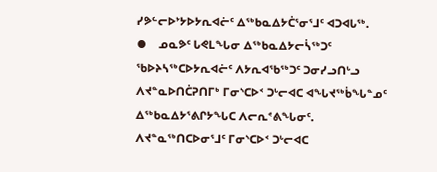ᓯᕗᓪᓕᐅᔾᔭᐅᔭᕆᐊᓖᑦ ᐃᖅᑲᓇᐃᔭᑖᕐᓂᕐᒧᑦ ᐊᑐᐊᒐᖅ.
⦁    ᓄᓇᕗᑦ ᒐᕙᒪᖓᓂ ᐃᖅᑲᓇᐃᔭᓕᓵᖅᑐᑦ ᖃᐅᔨᓴᖅᑕᐅᔭᕆᐊᓖᑦ ᐱᔭᕆᐊᖃᖅᑐᑦ ᑐᓂᓯᓗᑎᒡᓗ ᐱᔪᓐᓇᐅᑎᑖᕈᑎᒥᒃ ᒥᓂᔅᑕᐅᑉ ᑐᒡᓕᐊᑕ ᐊᖓᔪᖅᑳᖓᓐᓄᑦ ᐃᖅᑲᓇᐃᔭᕐᕕᒋᔭᖓᑕ ᐱᓕᕆᕝᕕᖓᓂᑦ. ᐱᔪᓐᓇᖅᑎᑕᐅᓂᕐᒧᑦ ᒥᓂᔅᑕᐅᑉ ᑐᒡᓕᐊᑕ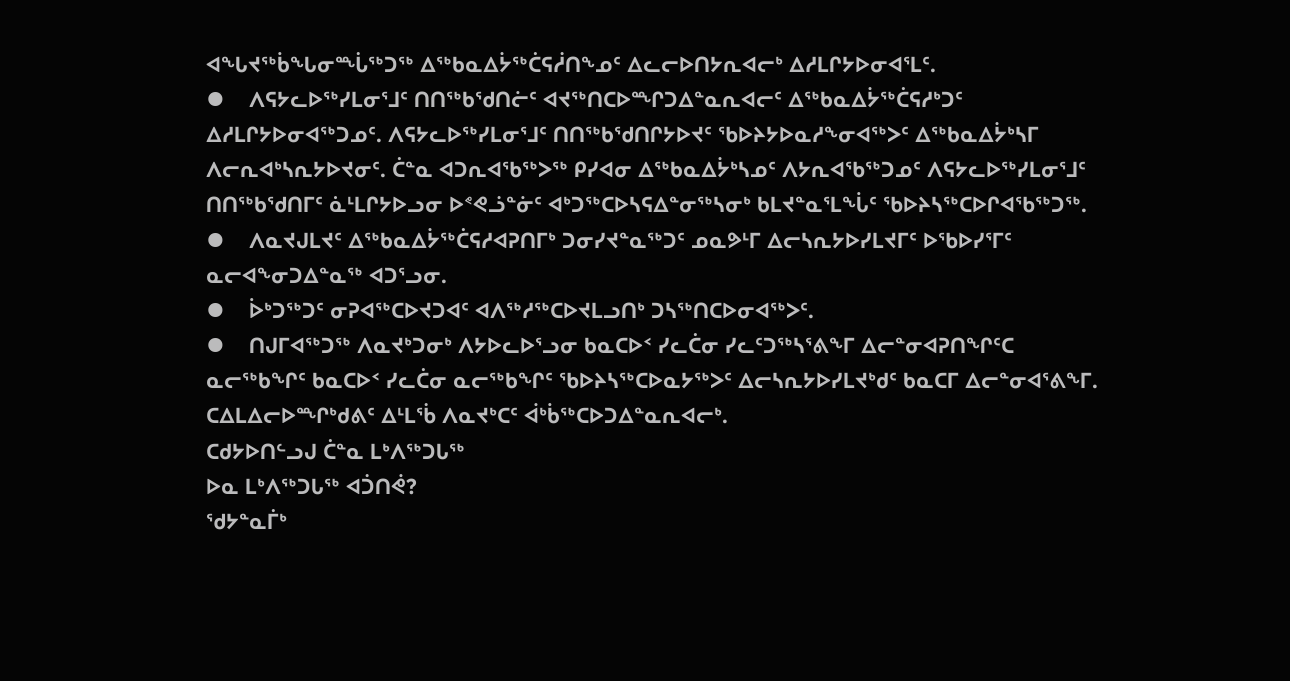ᐊᖓᔪᖅᑳᖓᓂᙶᖅᑐᖅ ᐃᖅᑲᓇᐃᔮᖅᑖᕋᓲᑎᖕᓄᑦ ᐃᓚᓕᐅᑎᔭᕆᐊᓕᒃ ᐃᓱᒪᒋᔭᐅᓂᐊᕐᒪᑦ.
⦁    ᐱᕋᔭᓚᐅᖅᓯᒪᓂᕐᒧᑦ ᑎᑎᖅᑲᖁᑎᓖᑦ ᐊᔪᖅᑎᑕᐅᙱᑐᐃᓐᓇᕆᐊᓕᑦ ᐃᖅᑲᓇᐃᔮᖅᑖᕋᓱᒃᑐᑦ ᐃᓱᒪᒋᔭᐅᓂᐊᖅᑐᓄᑦ. ᐱᕋᔭᓚᐅᖅᓯᒪᓂᕐᒧᑦ ᑎᑎᖅᑲᖁᑎᒋᔭᐅᔪᑦ ᖃᐅᔨᔭᐅᓇᓱᖕᓂᐊᖅᐳᑦ ᐃᖅᑲᓇᐃᔮᒃᓴᒥ ᐱᓕᕆᐊᒃᓴᕆᔭᐅᔪᓂᑦ. ᑖᓐᓇ ᐊᑐᕆᐊᖃᖅᐳᖅ ᑭᓯᐊᓂ ᐃᖅᑲᓇᐃᔮᒃᓴᓄᑦ ᐱᔭᕆᐊᖃᖅᑐᓄᑦ ᐱᕋᔭᓚᐅᖅᓯᒪᓂᕐᒧᑦ ᑎᑎᖅᑲᖁᑎᒥᑦ ᓈᒻᒪᒋᔭᐅᓗᓂ ᐅᕝᕙᓘᓐᓃᑦ ᐊᒃᑐᖅᑕᐅᓴᕋᐃᓐᓂᖅᓴᓂᒃ ᑲᒪᔪᓐᓇᕐᒪᖔᑦ ᖃᐅᔨᓴᖅᑕᐅᒋᐊᖃᖅᑐᖅ.
⦁    ᐱᓇᔪᒍᒪᔪᑦ ᐃᖅᑲᓇᐃᔮᖅᑖᕋᓱᐊᕈᑎᒥᒃ ᑐᓂᓯᔪᓐᓇᖅᑐᑦ ᓄᓇᕗᒻᒥ ᐃᓕᓴᕆᔭᐅᓯᒪᔪᒥᑦ ᐅᖃᐅᓯᕐᒥᑦ ᓇᓕᐊᖕᓂᑐᐃᓐᓇᖅ ᐊᑐᕐᓗᓂ.
⦁    ᐆᒃᑐᖅᑐᑦ ᓂᕈᐊᖅᑕᐅᔪᑐᐊᑦ ᐊᐱᖅᓱᖅᑕᐅᔪᒪᓗᑎᒃ ᑐᓴᖅᑎᑕᐅᓂᐊᖅᐳᑦ.
⦁    ᑎᒍᒥᐊᖅᑐᖅ ᐱᓇᔪᒃᑐᓂᒃ ᐱᔭᐅᓚᐅᕐᓗᓂ ᑲᓇᑕᐅᑉ ᓯᓚᑖᓂ ᓯᓚᑦᑐᖅᓴᕐᕕᖕᒥ ᐃᓕᓐᓂᐊᕈᑎᖏᑦᑕ ᓇᓕᖅᑲᖏᑦ ᑲᓇᑕᐅᑉ ᓯᓚᑖᓂ ᓇᓕᖅᑲᖏᑦ ᖃᐅᔨᓴᖅᑕᐅᓇᔭᖅᐳᑦ ᐃᓕᓴᕆᔭᐅᓯᒪᔪᒃᑯᑦ ᑲᓇᑕᒥ ᐃᓕᓐᓂᐊᕐᕕᖕᒥ.  ᑕᐃᒪᐃᓕᐅᙱᒃᑯᕕᑦ ᐃᒻᒪᖄ ᐱᓇᔪᒃᑕᑦ ᐋᒃᑳᖅᑕᐅᑐᐃᓐᓇᕆᐊᓕᒃ.
ᑕᑯᔭᐅᑎᓪᓗᒍ ᑖᓐᓇ ᒪᒃᐱᖅᑐᒐᖅ
ᐅᓇ ᒪᒃᐱᖅᑐᒐᖅ ᐊᑑᑎᕚ?
ᖁᔭᓐᓇᒦᒃ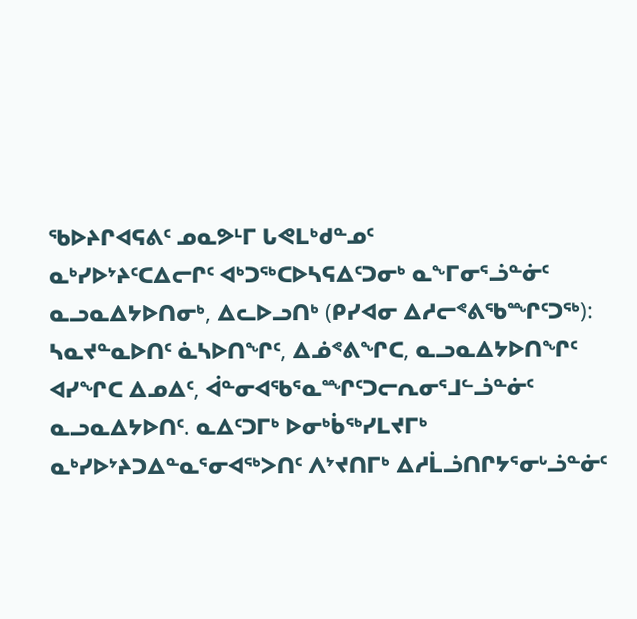ᖃᐅᔨᒋᐊᕋᕕᑦ ᓄᓇᕗᒻᒥ ᒐᕙᒪᒃᑯᓐᓄᑦ
ᓇᒃᓯᐅᔾᔨᑦᑕᐃᓕᒋᑦ ᐊᒃᑐᖅᑕᐅᓴᕋᐃᑦᑐᓂᒃ ᓇᖕᒥᓂᕐᓘᓐᓃᑦ ᓇᓗᓇᐃᔭᐅᑎᓂᒃ, ᐃᓚᐅᓗᑎᒃ (ᑭᓯᐊᓂ ᐃᓱᓕᕝᕕᖃᙱᑦᑐᖅ): ᓴᓇᔪᓐᓇᐅᑎᑦ ᓈᓴᐅᑎᖏᑦ, ᐃᓅᕝᕕᖏᑕ, ᓇᓗᓇᐃᔭᐅᑎᖏᑦ ᐊᓯᖏᑕ ᐃᓄᐃᑦ, ᐋᓐᓂᐊᖃᕐᓇᙱᑦᑐᓕᕆᓂᕐᒧᓪᓘᓐᓃᑦ ᓇᓗᓇᐃᔭᐅᑎᑦ. ᓇᐃᑦᑐᒥᒃ ᐅᓂᒃᑳᖅᓯᒪᔪᒥᒃ ᓇᒃᓯᐅᔾᔨᑐᐃᓐᓇᕐᓂᐊᖅᐳᑎᑦ ᐱᔾᔪᑎᒥᒃ ᐃᓱᒫᓘᑎᒋᔭᕐᓂᒡᓘᓐᓃᑦ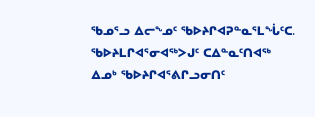ᖃᓄᕐᓗ ᐃᓕᖕᓄᑦ ᖃᐅᔨᒋᐊᕈᓐᓇᕐᒪᖔᑦᑕ. ᖃᐅᔨᒪᒋᐊᕐᓂᐊᖅᐳᒍᑦ ᑕᐃᓐᓇᑦᑎᐊᖅ ᐃᓄᒃ ᖃᐅᔨᒋᐊᕐᕕᒋᓗᓂᑎᑦ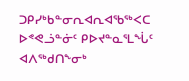ᑐᑭᓯᒃᑲᓐᓂᕆᐊᕆᐊᖃᖅᐸᑕ ᐅᕝᕙᓘᓐᓃᑦ ᑭᐅᔪᓐᓇᕐᒪᖔᑦ ᐊᐱᖅᑯᑎᖕᓂᒃ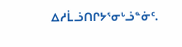ᐃᓱᒫᓘᑎᒋᔭᕐᓂᒡᓘᓐᓃᑦ.